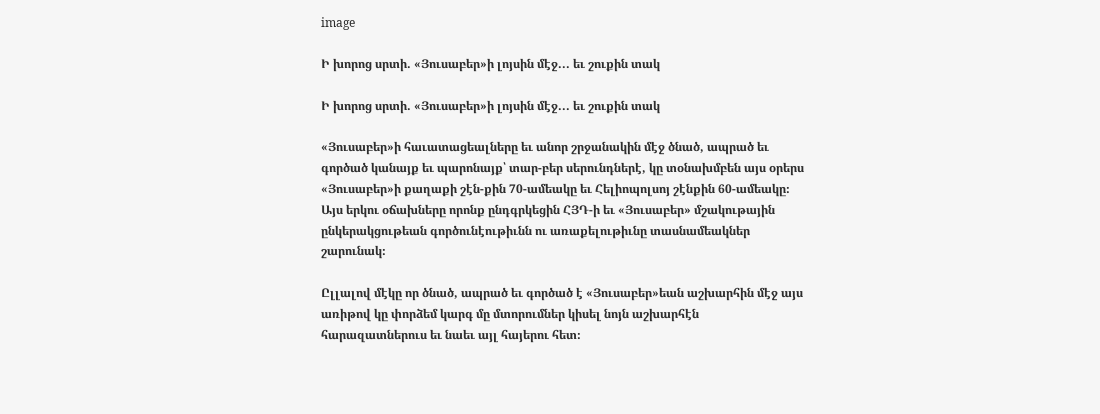image

Ի խորոց սրտի. «Յուսաբեր»ի լոյսին մէջ... եւ շուքին տակ

Ի խորոց սրտի. «Յուսաբեր»ի լոյսին մէջ... եւ շուքին տակ

«Յուսաբեր»ի հաւատացեալները եւ անոր շրջանակին մէջ ծնած, ապրած եւ գործած կանայք եւ պարոնայք՝ տար-բեր սերունդներէ, կը տօնախմբեն այս օրերս «Յուսաբեր»ի քաղաքի շէն-քին 70-ամեակը եւ Հելիոպոլսոյ շէնքին 60-ամեակը։ Այս երկու օճախները որոնք ընդգրկեցին ՀՅԴ-ի եւ «Յուսաբեր» մշակութային ընկերակցութեան գործունէութիւնն ու առաքելութիւնը տասնամեակներ շարունակ։

Ըլլալով մէկը որ ծնած, ապրած եւ գործած է «Յուսաբեր»եան աշխարհին մէջ այս առիթով կը փորձեմ կարգ մը մտորումներ կիսել նոյն աշխարհէն հարազատներուս եւ նաեւ այլ հայերու հետ։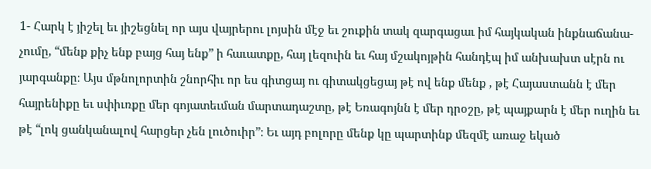1- Հարկ է յիշել եւ յիշեցնել որ այս վայրերու լոյսին մէջ եւ շուքին տակ զարգացաւ իմ հայկական ինքնաճանա- չումը, “մենք քիչ ենք բայց հայ ենք” ի հաւատքը, հայ լեզուին եւ հայ մշակոյթին հանդէպ իմ անխախտ սէրն ու յարգանքը։ Այս մթնոլորտին շնորհիւ որ ես գիտցայ ու գիտակցեցայ թէ ով ենք մենք , թէ Հայաստանն է մեր հայրենիքը եւ սփիւռքը մեր գոյատեւման մարտադաշտը, թէ Եռագոյնն է մեր դրօշը, թէ պայքարն է մեր ուղին եւ թէ “լոկ ցանկանալով հարցեր չեն լուծուիր”։ Եւ այդ բոլորը մենք կը պարտինք մեզմէ առաջ եկած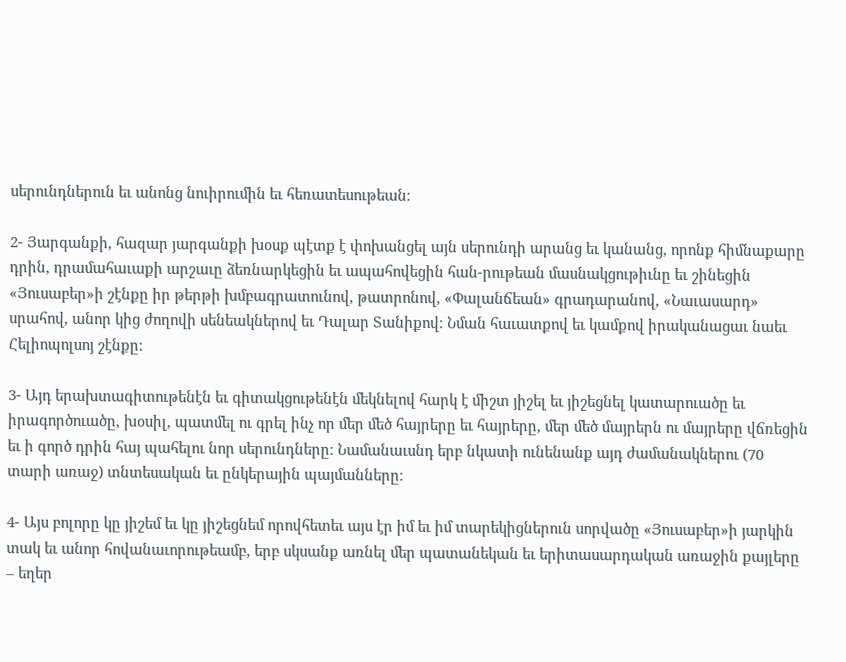սերունդներուն եւ անոնց նուիրումին եւ հեռատեսութեան։

2- Յարգանքի, հազար յարգանքի խօսք պէտք է փոխանցել այն սերունդի արանց եւ կանանց, որոնք հիմնաքարը դրին, դրամահաւաքի արշաւը ձեռնարկեցին եւ ապահովեցին հան-րութեան մասնակցութիւնը եւ շինեցին «Յուսաբեր»ի շէնքը իր թերթի խմբագրատունով, թատրոնով, «Փալանճեան» գրադարանով, «Նաւասարդ» սրահով, անոր կից ժողովի սենեակներով եւ Դալար Տանիքով։ Նման հաւատքով եւ կամքով իրականացաւ նաեւ Հելիոպոլսոյ շէնքը։

3- Այդ երախտագիտութենէն եւ գիտակցութենէն մեկնելով հարկ է միշտ յիշել եւ յիշեցնել կատարուածը եւ իրագործուածը, խօսիլ, պատմել ու գրել ինչ որ մեր մեծ հայրերը եւ հայրերը, մեր մեծ մայրերն ու մայրերը վճռեցին եւ ի գործ դրին հայ պահելու նոր սերունդները։ Նամանաւսնդ երբ նկատի ունենանք այդ ժամանակներու (70 տարի առաջ) տնտեսական եւ ընկերային պայմանները։

4- Այս բոլորը կը յիշեմ եւ կը յիշեցնեմ որովհետեւ այս էր իմ եւ իմ տարեկիցներուն սորվածը «Յուսաբեր»ի յարկին տակ եւ անոր հովանաւորութեամբ, երբ սկսանք առնել մեր պատանեկան եւ երիտասարդական առաջին քայլերը – եղեր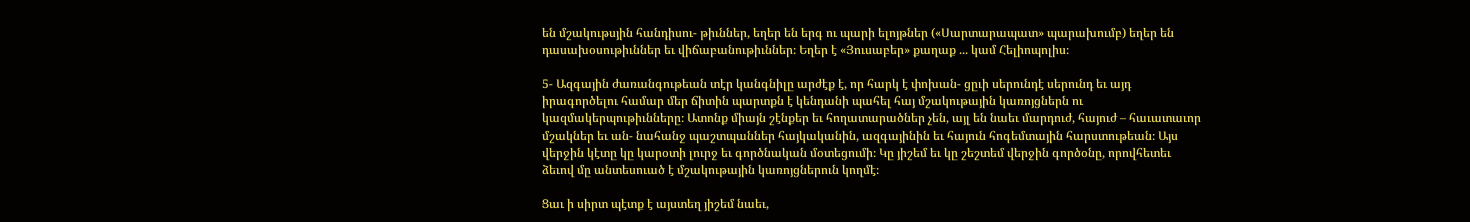են մշակութսյին հանդիսու- թիւններ, եղեր են երգ ու պարի ելոյթներ («Սարտարապատ» պարախումբ) եղեր են դասախօսութիւններ եւ վիճաբանութիւններ։ Եղեր է «Յուսաբեր» քաղաք ... կամ Հելիոպոլիս։

5- Ազգային ժառանգութեան տէր կանգնիլը արժէք է, որ հարկ է փոխան- ցըւի սերունդէ սերունդ եւ այդ իրագործելու համար մեր ճիտին պարտքն է կենդանի պահել հայ մշակութային կառոյցներն ու կազմակերպութիւնները։ Ատոնք միայն շէնքեր եւ հողատարածներ չեն, այլ են նաեւ մարդուժ, հայուժ – հաւատաւոր մշակներ եւ ան- նահանջ պաշտպաններ հայկականին, ազգայինին եւ հայուն հոգեմտային հարստութեան։ Այս վերջին կէտը կը կարօտի լուրջ եւ գործնական մօտեցումի։ Կը յիշեմ եւ կը շեշտեմ վերջին գործօնը, որովհետեւ ձեւով մը անտեսուած է մշակութային կառոյցներուն կողմէ։

Ցաւ ի սիրտ պէտք է այստեղ յիշեմ նաեւ,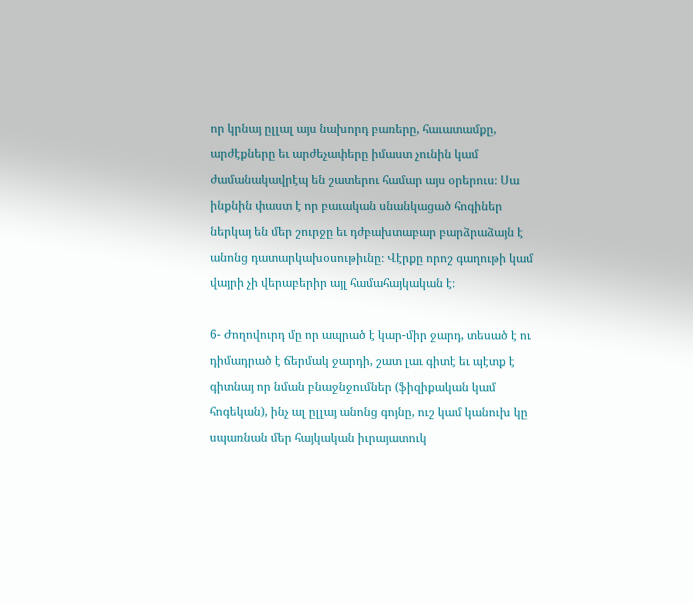որ կրնայ ըլլալ այս նախորդ բառերը, հաւատամքը, արժէքները եւ արժեչափերը իմաստ չունին կամ ժամանակավրէպ են շատերու համար այս օրերուս։ Սա ինքնին փաստ է որ բաւական սնանկացած հոգիներ ներկայ են մեր շուրջը եւ դժբախտաբար բարձրաձայն է անոնց դատարկախօսութիւնը։ Վէրքը որոշ գաղութի կամ վայրի չի վերաբերիր այլ համահայկական է։

6- Ժողովուրդ մը որ ապրած է կար-միր ջարդ, տեսած է ու դիմադրած է ճերմակ ջարդի, շատ լաւ գիտէ եւ պէտք է գիտնայ որ նման բնաջնջումներ (ֆիզիքական կամ հոգեկան), ինչ ալ ըլլայ անոնց գոյնը, ուշ կամ կանուխ կը սպառնան մեր հայկական իւրայատուկ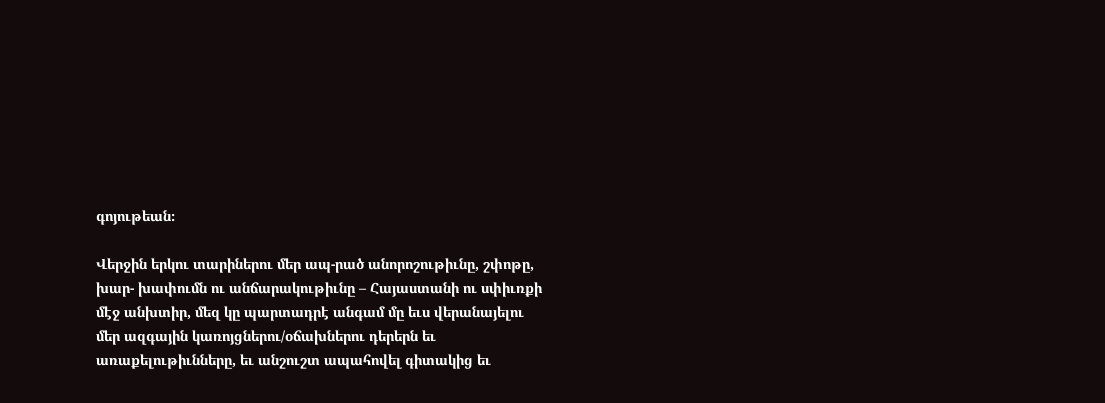գոյութեան։

Վերջին երկու տարիներու մեր ապ-րած անորոշութիւնը, շփոթը, խար- խափումն ու անճարակութիւնը – Հայաստանի ու սփիւռքի մէջ անխտիր, մեզ կը պարտադրէ անգամ մը եւս վերանայելու մեր ազգային կառոյցներու/օճախներու դերերն եւ առաքելութիւնները, եւ անշուշտ ապահովել գիտակից եւ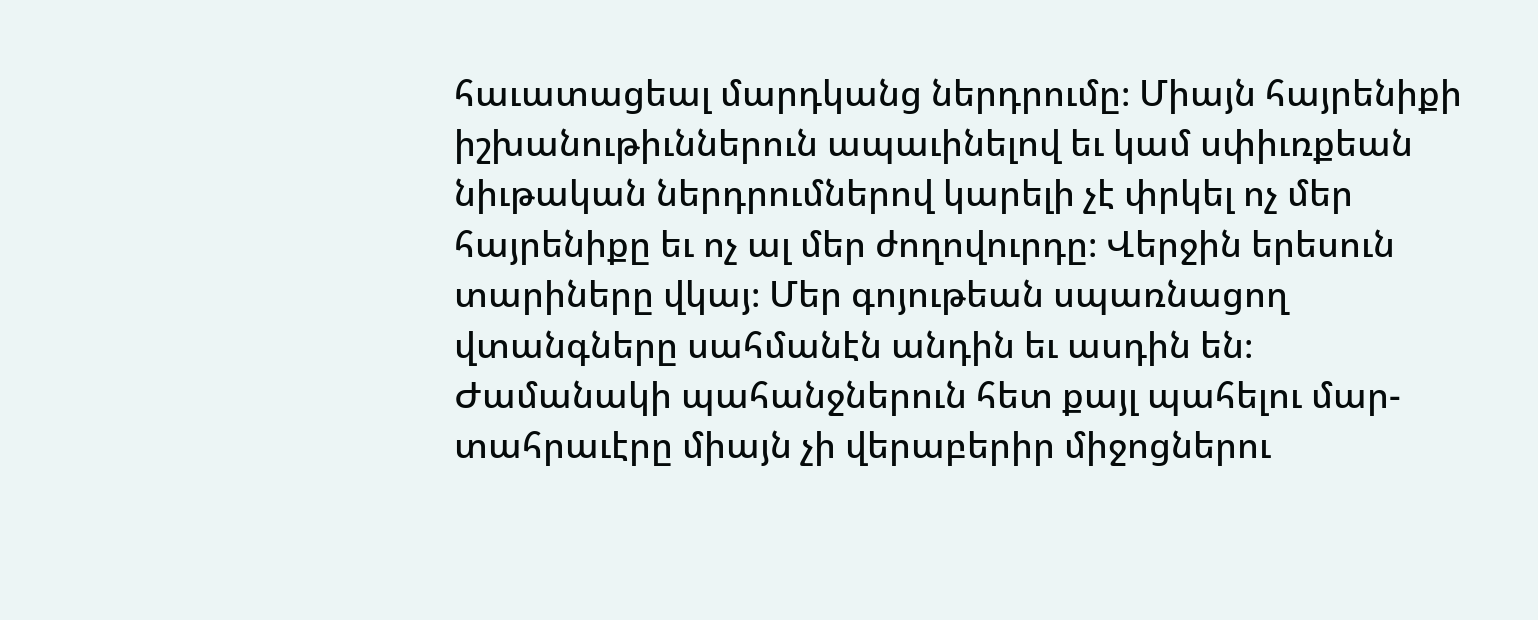հաւատացեալ մարդկանց ներդրումը։ Միայն հայրենիքի իշխանութիւններուն ապաւինելով եւ կամ սփիւռքեան նիւթական ներդրումներով կարելի չէ փրկել ոչ մեր հայրենիքը եւ ոչ ալ մեր ժողովուրդը։ Վերջին երեսուն տարիները վկայ։ Մեր գոյութեան սպառնացող վտանգները սահմանէն անդին եւ ասդին են։ Ժամանակի պահանջներուն հետ քայլ պահելու մար- տահրաւէրը միայն չի վերաբերիր միջոցներու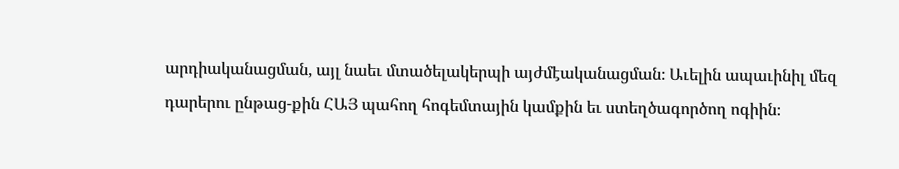արդիականացման, այլ նաեւ մտածելակերպի այժմէականացման։ Աւելին ապաւինիլ մեզ դարերու ընթաց-քին ՀԱՅ պահող հոգեմտային կամքին եւ ստեղծագործող ոգիին։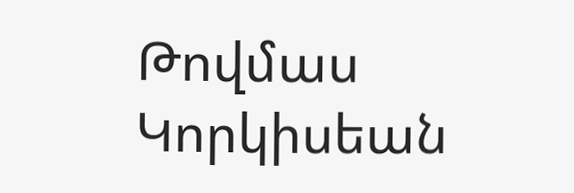Թովմաս Կորկիսեան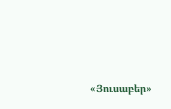«Յուսաբեր»